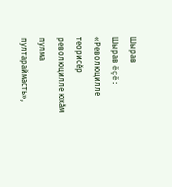Шырав
Шырав ĕçĕ:
«Революцилле теорисӗр революцилле юхӑм пулма пултараймасть»,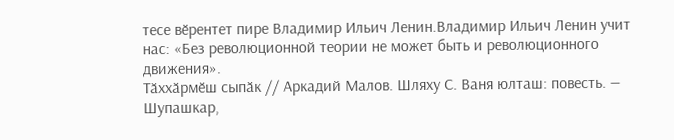тесе вӗрентет пире Владимир Ильич Ленин.Владимир Ильич Ленин учит нас: «Без революционной теории не может быть и революционного движения».
Тӑххӑрмӗш сыпӑк // Аркадий Малов. Шляху С. Ваня юлташ: повесть. — Шупашкар,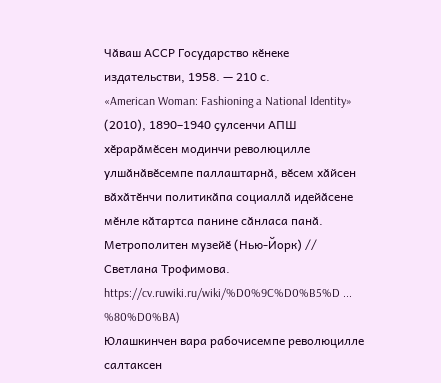Чӑваш АССР Государство кӗнеке издательстви, 1958. — 210 с.
«American Woman: Fashioning a National Identity» (2010), 1890–1940 ҫулсенчи АПШ хӗрарӑмӗсен модинчи революцилле улшӑнӑвӗсемпе паллаштарнӑ, вӗсем хӑйсен вӑхӑтӗнчи политикӑпа социаллӑ идейӑсене мӗнле кӑтартса панине сӑнласа панӑ.
Метрополитен музейӗ (Нью-Йорк) // Светлана Трофимова. https://cv.ruwiki.ru/wiki/%D0%9C%D0%B5%D ... %80%D0%BA)
Юлашкинчен вара рабочисемпе революцилле салтаксен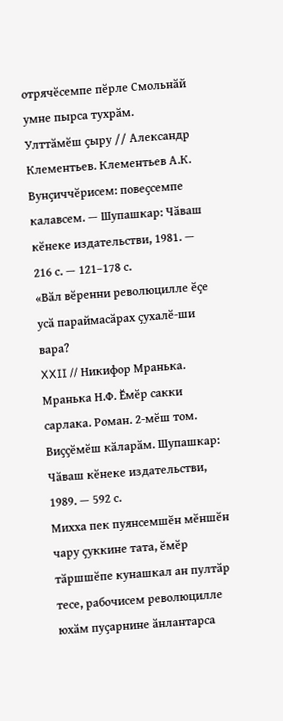отрячӗсемпе пӗрле Смольнӑй умне пырса тухрӑм.
Улттӑмӗш ҫыру // Александр Клементьев. Клементьев А.К. Вунҫиччӗрисем: повеҫсемпе калавсем. — Шупашкар: Чӑваш кӗнеке издательстви, 1981. — 216 с. — 121–178 с.
«Вӑл вӗренни революцилле ӗҫе усӑ параймасӑрах ҫухалӗ-ши вара?
XXII // Никифор Мранька. Мранька Н.Ф. Ӗмӗр сакки сарлака. Роман. 2-мӗш том. Виҫҫӗмӗш кӑларӑм. Шупашкар: Чӑваш кӗнеке издательстви, 1989. — 592 с.
Михха пек пуянсемшӗн мӗншӗн чару ҫуккине тата, ӗмӗр тӑршшӗпе кунашкал ан пултӑр тесе, рабочисем революцилле юхӑм пуҫарнине ӑнлантарса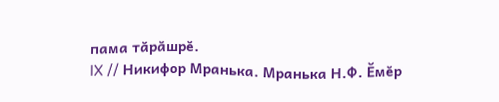пама тӑрӑшрӗ.
IX // Никифор Мранька. Мранька Н.Ф. Ӗмӗр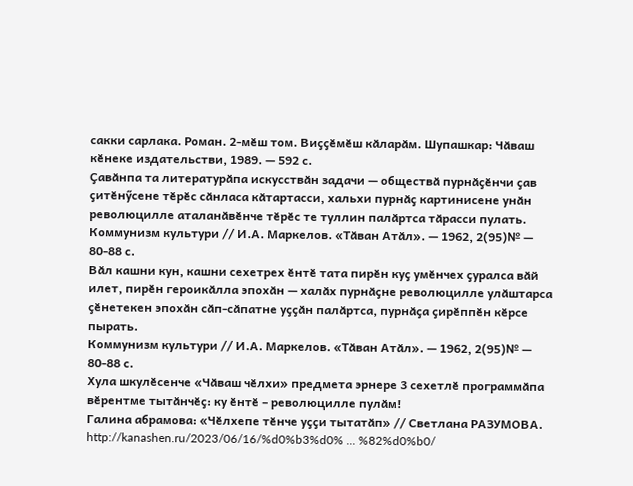сакки сарлака. Роман. 2-мӗш том. Виҫҫӗмӗш кӑларӑм. Шупашкар: Чӑваш кӗнеке издательстви, 1989. — 592 с.
Ҫавӑнпа та литературӑпа искусствӑн задачи — обществӑ пурнӑҫӗнчи ҫав ҫитӗнӳсене тӗрӗс сӑнласа кӑтартасси, хальхи пурнӑҫ картинисене унӑн революцилле аталанӑвӗнче тӗрӗс те туллин палӑртса тӑрасси пулать.
Коммунизм культури // И.А. Маркелов. «Тӑван Атӑл». — 1962, 2(95)№ — 80-88 с.
Вӑл кашни кун, кашни сехетрех ӗнтӗ тата пирӗн куҫ умӗнчех ҫуралса вӑй илет, пирӗн героикӑлла эпохӑн — халӑх пурнӑҫне революцилле улӑштарса ҫӗнетекен эпохӑн сӑп-сӑпатне уҫҫӑн палӑртса, пурнӑҫа ҫирӗппӗн кӗрсе пырать.
Коммунизм культури // И.А. Маркелов. «Тӑван Атӑл». — 1962, 2(95)№ — 80-88 с.
Хула шкулӗсенче «Чӑваш чӗлхи» предмета эрнере 3 сехетлӗ программӑпа вӗрентме тытӑнчӗҫ: ку ӗнтӗ – революцилле пулӑм!
Галина абрамова: «Чӗлхепе тӗнче уҫҫи тытатӑп» // Светлана РАЗУМОВА. http://kanashen.ru/2023/06/16/%d0%b3%d0% ... %82%d0%b0/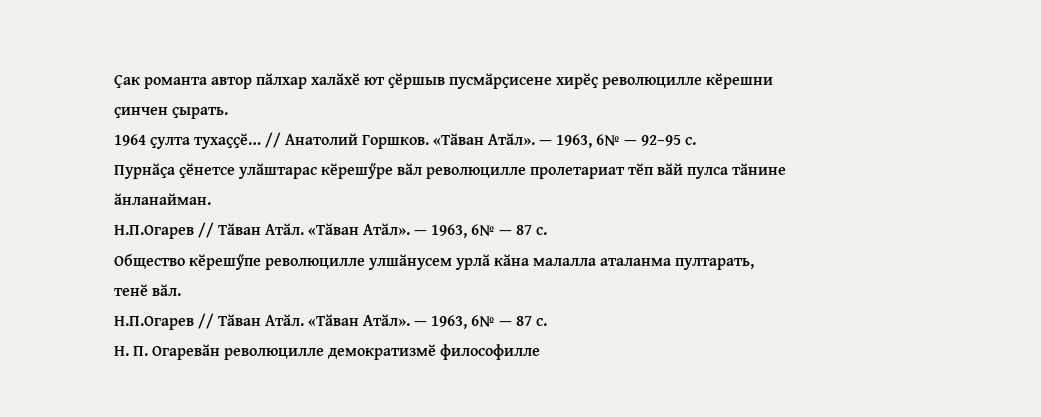Ҫак романта автор пӑлхар халӑхӗ ют ҫӗршыв пусмӑрҫисене хирӗҫ революцилле кӗрешни ҫинчен ҫырать.
1964 ҫулта тухаҫҫӗ… // Анатолий Горшков. «Тӑван Атӑл». — 1963, 6№ — 92–95 с.
Пурнӑҫа ҫӗнетсе улӑштарас кӗрешӳре вӑл революцилле пролетариат тӗп вӑй пулса тӑнине ӑнланайман.
Н.П.Огарев // Тӑван Атӑл. «Тӑван Атӑл». — 1963, 6№ — 87 с.
Общество кӗрешӳпе революцилле улшӑнусем урлӑ кӑна малалла аталанма пултарать, тенӗ вӑл.
Н.П.Огарев // Тӑван Атӑл. «Тӑван Атӑл». — 1963, 6№ — 87 с.
Н. П. Огаревӑн революцилле демократизмӗ философилле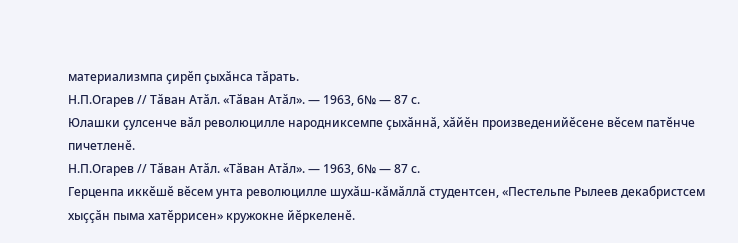материализмпа ҫирӗп ҫыхӑнса тӑрать.
Н.П.Огарев // Тӑван Атӑл. «Тӑван Атӑл». — 1963, 6№ — 87 с.
Юлашки ҫулсенче вӑл революцилле народниксемпе ҫыхӑннӑ, хӑйӗн произведенийӗсене вӗсем патӗнче пичетленӗ.
Н.П.Огарев // Тӑван Атӑл. «Тӑван Атӑл». — 1963, 6№ — 87 с.
Герценпа иккӗшӗ вӗсем унта революцилле шухӑш-кӑмӑллӑ студентсен, «Пестельпе Рылеев декабристсем хыҫҫӑн пыма хатӗррисен» кружокне йӗркеленӗ.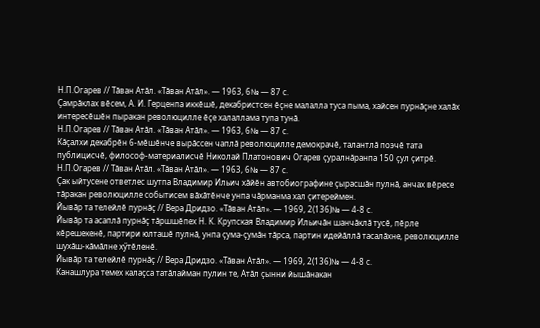Н.П.Огарев // Тӑван Атӑл. «Тӑван Атӑл». — 1963, 6№ — 87 с.
Ҫамрӑклах вӗсем, А. И. Герценпа иккӗшӗ, декабристсен ӗҫне малалла туса пыма, хайсен пурнӑҫне халӑх интересӗшӗн пыракан революцилле ӗҫе халаллама тупа тунӑ.
Н.П.Огарев // Тӑван Атӑл. «Тӑван Атӑл». — 1963, 6№ — 87 с.
Кӑҫалхи декабрӗн 6-мӗшӗнче вырӑссен чаплӑ революцилле демокрачӗ, талантлӑ поэчӗ тата публицисчӗ, философ-материалисчӗ Николай Платонович Огарев ҫуралнӑранпа 150 ҫул ҫитрӗ.
Н.П.Огарев // Тӑван Атӑл. «Тӑван Атӑл». — 1963, 6№ — 87 с.
Ҫак ыйтусене ответлес шутпа Владимир Ильич хӑйӗн автобиографине ҫырасшӑн пулнӑ, анчах вӗресе тӑракан революцилле событисем вӑхӑтӗнче унпа чӑрманма хал ҫитереймен.
Йывӑр та телейлӗ пурнӑҫ // Вера Дридзо. «Тӑван Атӑл». — 1969, 2(136)№ — 4-8 с.
Йывӑр та асаплӑ пурнӑҫ тӑршшӗпех Н. К. Крупская Владимир Ильичӑн шанчӑклӑ тусӗ, пӗрле кӗрешекенӗ, партири юлташӗ пулнӑ, унпа ҫума-ҫумӑн тӑрса, партин идейӑллӑ тасалӑхне, революцилле шухӑш-кӑмӑлне хӳтӗленӗ.
Йывӑр та телейлӗ пурнӑҫ // Вера Дридзо. «Тӑван Атӑл». — 1969, 2(136)№ — 4-8 с.
Канашлура темех калаҫса татӑлайман пулин те, Атӑл ҫынни йышӑнакан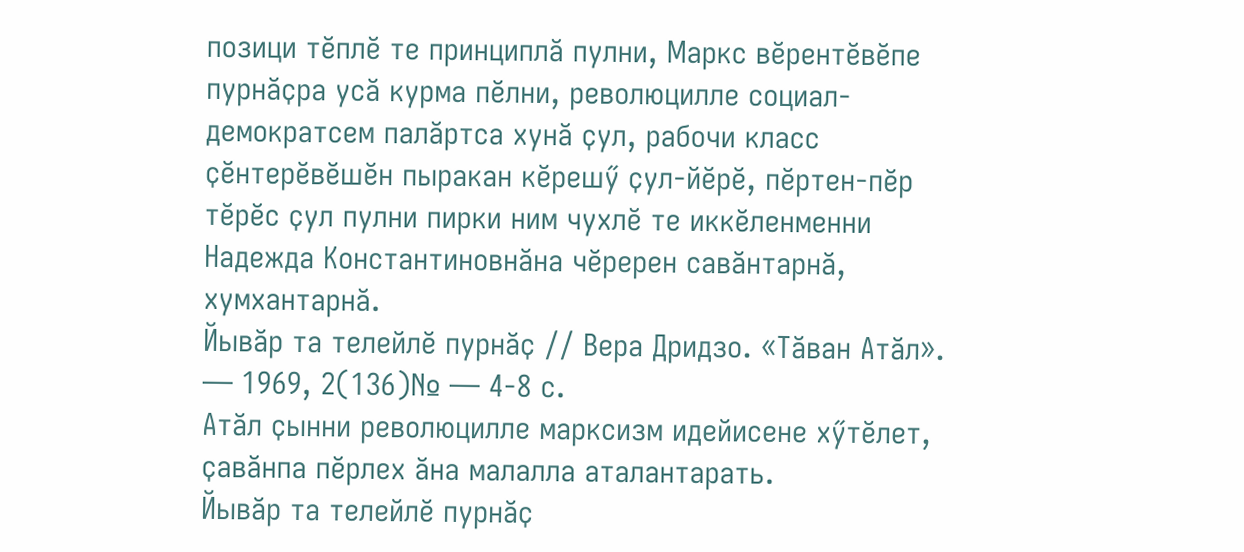позици тӗплӗ те принциплӑ пулни, Маркс вӗрентӗвӗпе пурнӑҫра усӑ курма пӗлни, революцилле социал-демократсем палӑртса хунӑ ҫул, рабочи класс ҫӗнтерӗвӗшӗн пыракан кӗрешӳ ҫул-йӗрӗ, пӗртен-пӗр тӗрӗс ҫул пулни пирки ним чухлӗ те иккӗленменни Надежда Константиновнӑна чӗререн савӑнтарнӑ, хумхантарнӑ.
Йывӑр та телейлӗ пурнӑҫ // Вера Дридзо. «Тӑван Атӑл». — 1969, 2(136)№ — 4-8 с.
Атӑл ҫынни революцилле марксизм идейисене хӳтӗлет, ҫавӑнпа пӗрлех ӑна малалла аталантарать.
Йывӑр та телейлӗ пурнӑҫ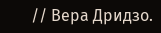// Вера Дридзо.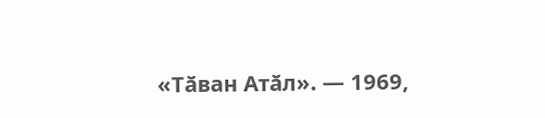«Тӑван Атӑл». — 1969,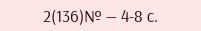2(136)№ — 4-8 с.